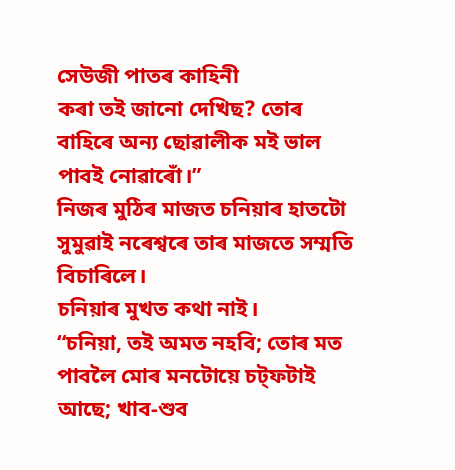সেউজী পাতৰ কাহিনী
কৰা তই জানো দেখিছ? তোৰ বাহিৰে অন্য ছোৱালীক মই ভাল পাবই নোৱাৰোঁ।”
নিজৰ মুঠিৰ মাজত চনিয়াৰ হাতটো সুমুৱাই নৰেশ্বৰে তাৰ মাজতে সম্মতি বিচাৰিলে।
চনিয়াৰ মুখত কথা নাই।
“চনিয়া, তই অমত নহবি; তোৰ মত পাবলৈ মোৰ মনটোয়ে চট্ফটাই আছে; খাব-শুব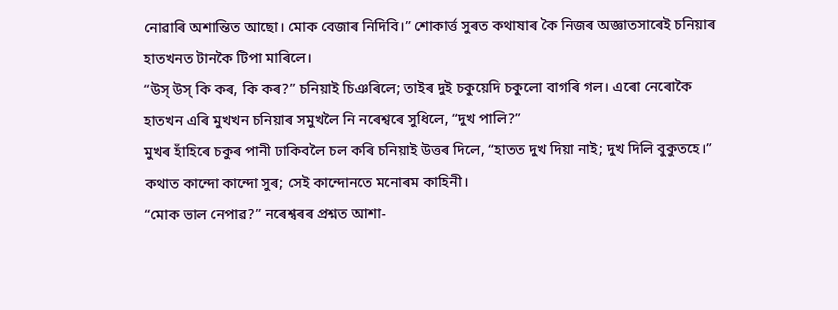নোৱাৰি অশান্তিত আছো। মোক বেজাৰ নিদিবি।” শোকাৰ্ত্ত সুৰত কথাষাৰ কৈ নিজৰ অজ্ঞাতসাৰেই চনিয়াৰ হাতখনত টানকৈ টিপা মাৰিলে।
“উস্ উস্ কি কৰ, কি কৰ?” চনিয়াই চিঞৰিলে; তাইৰ দুই চকুয়েদি চকুলো বাগৰি গল। এৰো নেৰোকৈ হাতখন এৰি মুখখন চনিয়াৰ সমুখলৈ নি নৰেশ্বৰে সুধিলে, “দুখ পালি?”
মুখৰ হাঁহিৰে চকুৰ পানী ঢাকিবলৈ চল কৰি চনিয়াই উত্তৰ দিলে, “হাতত দুখ দিয়া নাই; দুখ দিলি বুকুতহে।” কথাত কান্দো কান্দো সুৰ; সেই কান্দোনতে মনোৰম কাহিনী।
“মোক ভাল নেপাৱ?” নৰেশ্বৰৰ প্ৰশ্নত আশা-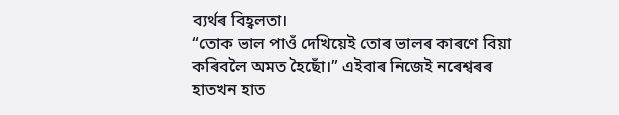ব্যৰ্থৰ বিহ্বলতা।
“তোক ভাল পাওঁ দেখিয়েই তোৰ ভালৰ কাৰণে বিয়া কৰিবলৈ অমত হৈছোঁ।” এইবাৰ নিজেই নৰেশ্বৰৰ হাতখন হাত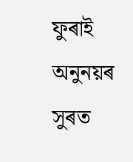ফুৰাই অনুনয়ৰ সুৰত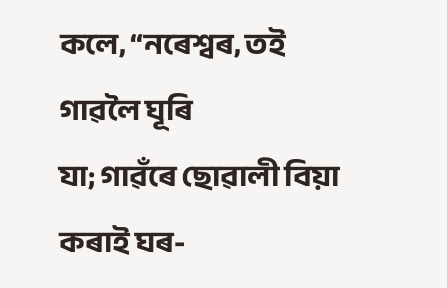কলে, “নৰেশ্বৰ, তই গাৱলৈ ঘূৰি
যা; গাৱঁৰে ছোৱালী বিয়া কৰাই ঘৰ-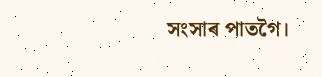সংসাৰ পাতগৈ।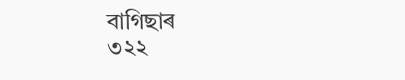বাগিছাৰ
৩২২